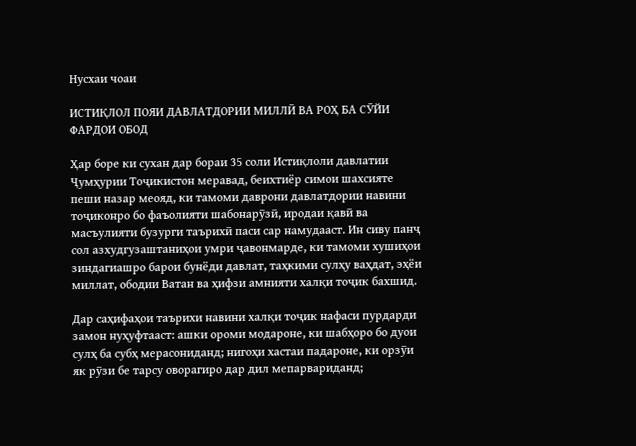Нусхаи чоаи

ИСТИҚЛОЛ ПОЯИ ДАВЛАТДОРИИ МИЛЛӢ ВА РОҲ БА СӮЙИ ФАРДОИ ОБОД

Ҳар боре ки сухан дар бораи 35 соли Истиқлоли давлатии Ҷумҳурии Тоҷикистон меравад, беихтиёр симои шахсияте пеши назар меояд, ки тамоми даврони давлатдории навини тоҷиконро бо фаъолияти шабонарӯзӣ, иродаи қавӣ ва масъулияти бузурги таърихӣ паси сар намудааст. Ин сиву панҷ сол азхудгузаштаниҳои умри ҷавонмарде, ки тамоми хушиҳои зиндагиашро барои бунёди давлат, таҳкими сулҳу ваҳдат, эҳёи миллат, ободии Ватан ва ҳифзи амнияти халқи тоҷик бахшид.

Дар саҳифаҳои таърихи навини халқи тоҷик нафаси пурдарди замон нуҳуфтааст: ашки ороми модароне, ки шабҳоро бо дуои сулҳ ба субҳ мерасониданд; нигоҳи хастаи падароне, ки орзӯи як рӯзи бе тарсу оворагиро дар дил мепарвариданд;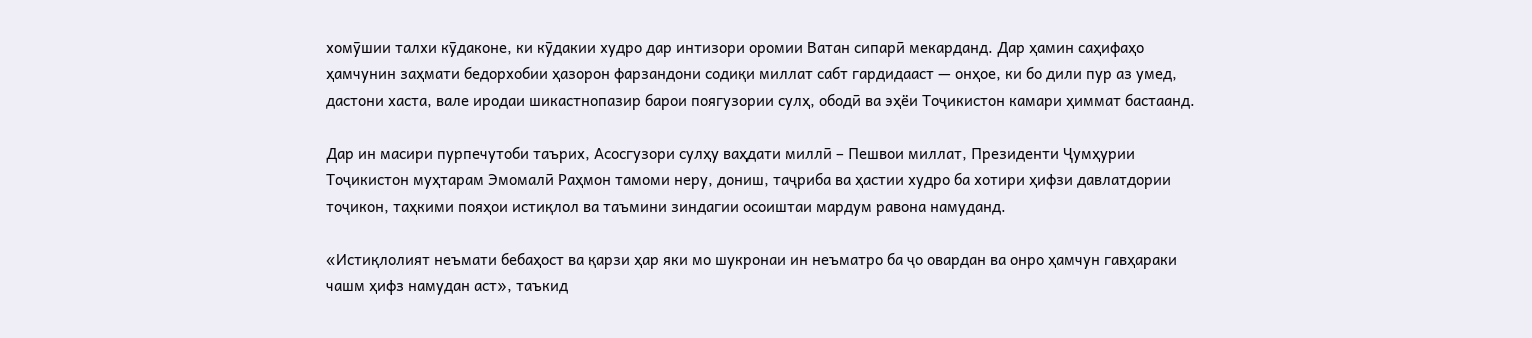хомӯшии талхи кӯдаконе, ки кӯдакии худро дар интизори оромии Ватан сипарӣ мекарданд. Дар ҳамин саҳифаҳо ҳамчунин заҳмати бедорхобии ҳазорон фарзандони содиқи миллат сабт гардидааст — онҳое, ки бо дили пур аз умед, дастони хаста, вале иродаи шикастнопазир барои поягузории сулҳ, ободӣ ва эҳёи Тоҷикистон камари ҳиммат бастаанд.

Дар ин масири пурпечутоби таърих, Асосгузори сулҳу ваҳдати миллӣ – Пешвои миллат, Президенти Ҷумҳурии Тоҷикистон муҳтарам Эмомалӣ Раҳмон тамоми неру, дониш, таҷриба ва ҳастии худро ба хотири ҳифзи давлатдории тоҷикон, таҳкими пояҳои истиқлол ва таъмини зиндагии осоиштаи мардум равона намуданд.

«Истиқлолият неъмати бебаҳост ва қарзи ҳар яки мо шукронаи ин неъматро ба ҷо овардан ва онро ҳамчун гавҳараки чашм ҳифз намудан аст», таъкид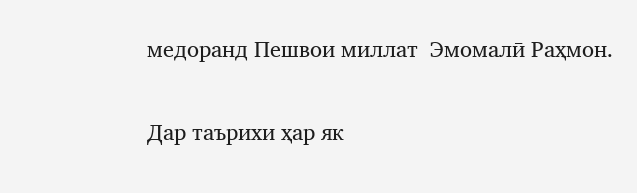медоранд Пешвои миллат  Эмомалӣ Раҳмон.

Дар таърихи ҳар як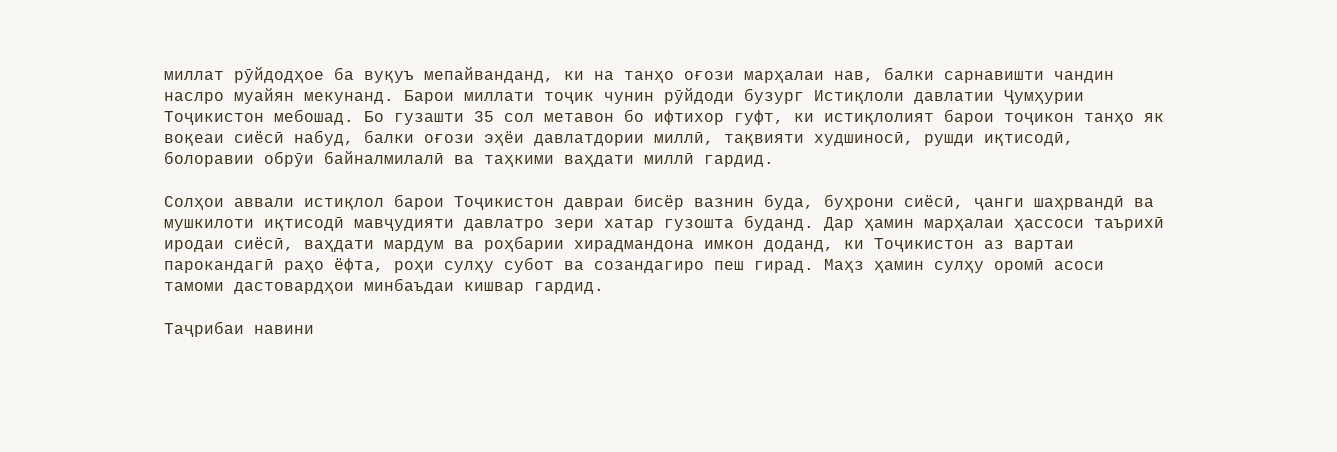миллат рӯйдодҳое ба вуқуъ мепайванданд, ки на танҳо оғози марҳалаи нав, балки сарнавишти чандин наслро муайян мекунанд. Барои миллати тоҷик чунин рӯйдоди бузург Истиқлоли давлатии Ҷумҳурии Тоҷикистон мебошад. Бо гузашти 35 сол метавон бо ифтихор гуфт, ки истиқлолият барои тоҷикон танҳо як воқеаи сиёсӣ набуд, балки оғози эҳёи давлатдории миллӣ, тақвияти худшиносӣ, рушди иқтисодӣ, болоравии обрӯи байналмилалӣ ва таҳкими ваҳдати миллӣ гардид.

Солҳои аввали истиқлол барои Тоҷикистон давраи бисёр вазнин буда, буҳрони сиёсӣ, ҷанги шаҳрвандӣ ва мушкилоти иқтисодӣ мавҷудияти давлатро зери хатар гузошта буданд. Дар ҳамин марҳалаи ҳассоси таърихӣ иродаи сиёсӣ, ваҳдати мардум ва роҳбарии хирадмандона имкон доданд, ки Тоҷикистон аз вартаи парокандагӣ раҳо ёфта, роҳи сулҳу субот ва созандагиро пеш гирад. Маҳз ҳамин сулҳу оромӣ асоси тамоми дастовардҳои минбаъдаи кишвар гардид.

Таҷрибаи навини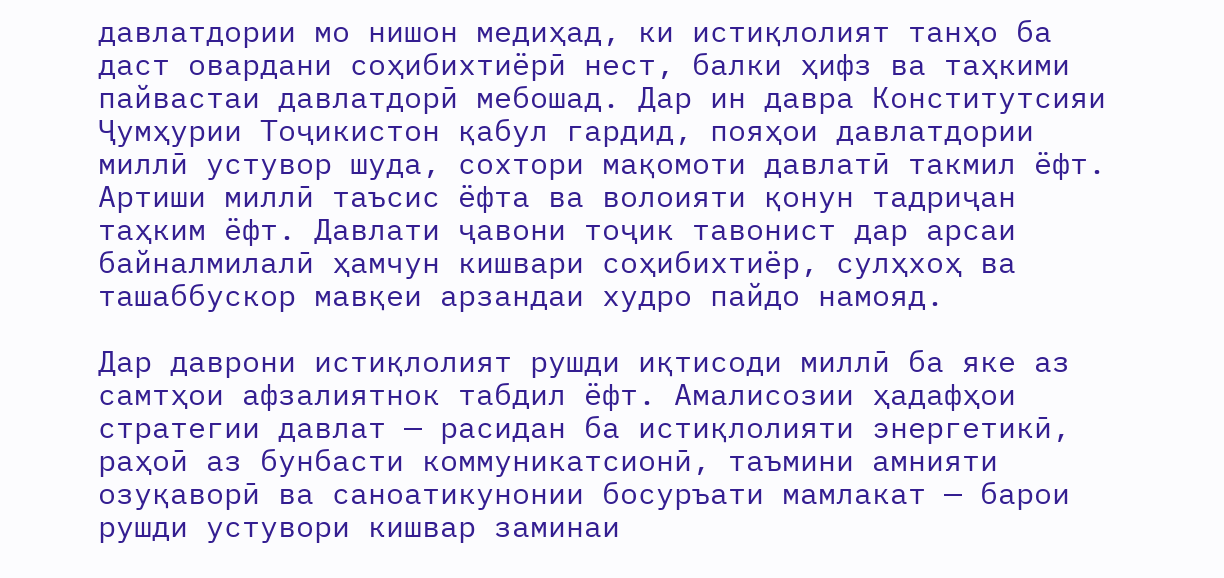давлатдории мо нишон медиҳад, ки истиқлолият танҳо ба даст овардани соҳибихтиёрӣ нест, балки ҳифз ва таҳкими пайвастаи давлатдорӣ мебошад. Дар ин давра Конститутсияи Ҷумҳурии Тоҷикистон қабул гардид, пояҳои давлатдории миллӣ устувор шуда, сохтори мақомоти давлатӣ такмил ёфт. Артиши миллӣ таъсис ёфта ва волоияти қонун тадриҷан таҳким ёфт. Давлати ҷавони тоҷик тавонист дар арсаи байналмилалӣ ҳамчун кишвари соҳибихтиёр, сулҳхоҳ ва ташаббускор мавқеи арзандаи худро пайдо намояд.

Дар даврони истиқлолият рушди иқтисоди миллӣ ба яке аз самтҳои афзалиятнок табдил ёфт. Амалисозии ҳадафҳои стратегии давлат — расидан ба истиқлолияти энергетикӣ, раҳоӣ аз бунбасти коммуникатсионӣ, таъмини амнияти озуқаворӣ ва саноатикунонии босуръати мамлакат — барои рушди устувори кишвар заминаи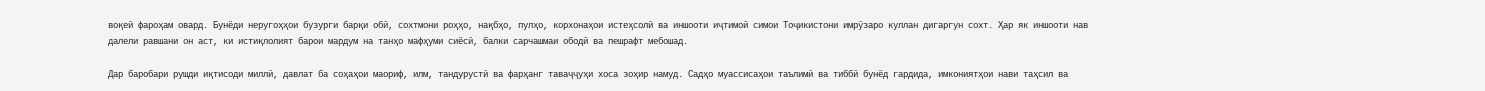воқеӣ фароҳам овард. Бунёди неругоҳҳои бузурги барқи обӣ, сохтмони роҳҳо, нақбҳо, пулҳо, корхонаҳои истеҳсолӣ ва иншооти иҷтимоӣ симои Тоҷикистони имрӯзаро куллан дигаргун сохт. Ҳар як иншооти нав далели равшани он аст, ки истиқлолият барои мардум на танҳо мафҳуми сиёсӣ, балки сарчашмаи ободӣ ва пешрафт мебошад.

Дар баробари рушди иқтисоди миллӣ, давлат ба соҳаҳои маориф, илм, тандурустӣ ва фарҳанг таваҷҷуҳи хоса зоҳир намуд. Садҳо муассисаҳои таълимӣ ва тиббӣ бунёд гардида, имкониятҳои нави таҳсил ва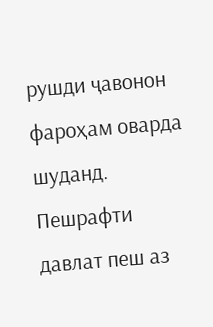рушди ҷавонон фароҳам оварда шуданд. Пешрафти давлат пеш аз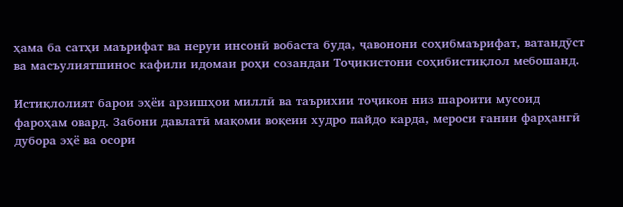ҳама ба сатҳи маърифат ва неруи инсонӣ вобаста буда, ҷавонони соҳибмаърифат, ватандӯст ва масъулиятшинос кафили идомаи роҳи созандаи Тоҷикистони соҳибистиқлол мебошанд.

Истиқлолият барои эҳёи арзишҳои миллӣ ва таърихии тоҷикон низ шароити мусоид фароҳам овард. Забони давлатӣ мақоми воқеии худро пайдо карда, мероси ғании фарҳангӣ дубора эҳё ва осори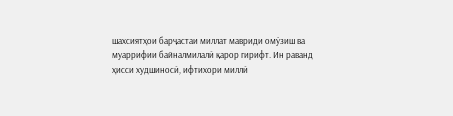шахсиятҳои барҷастаи миллат мавриди омӯзиш ва муаррифии байналмилалӣ қарор гирифт. Ин раванд ҳисси худшиносӣ, ифтихори миллӣ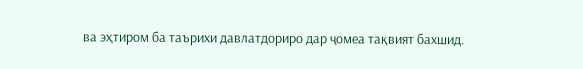ва эҳтиром ба таърихи давлатдориро дар ҷомеа тақвият бахшид.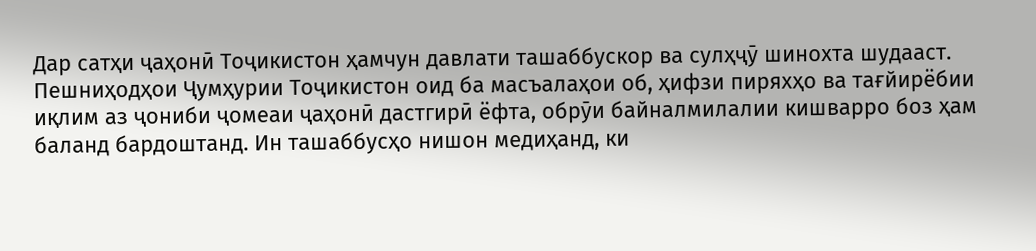Дар сатҳи ҷаҳонӣ Тоҷикистон ҳамчун давлати ташаббускор ва сулҳҷӯ шинохта шудааст. Пешниҳодҳои Ҷумҳурии Тоҷикистон оид ба масъалаҳои об, ҳифзи пиряхҳо ва тағйирёбии иқлим аз ҷониби ҷомеаи ҷаҳонӣ дастгирӣ ёфта, обрӯи байналмилалии кишварро боз ҳам баланд бардоштанд. Ин ташаббусҳо нишон медиҳанд, ки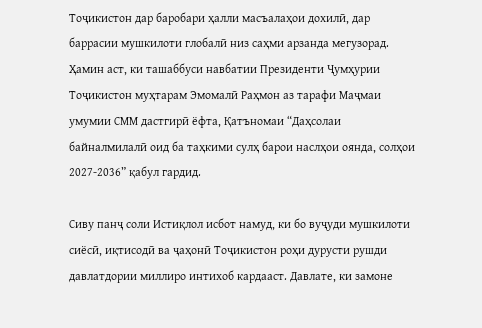Тоҷикистон дар баробари ҳалли масъалаҳои дохилӣ, дар баррасии мушкилоти глобалӣ низ саҳми арзанда мегузорад. Ҳамин аст, ки ташаббуси навбатии Президенти Ҷумҳурии Тоҷикистон муҳтарам Эмомалӣ Раҳмон аз тарафи Маҷмаи умумии СММ дастгирӣ ёфта, Қатъномаи “Даҳсолаи байналмилалӣ оид ба таҳкими сулҳ барои наслҳои оянда, солҳои 2027-2036” қабул гардид.

Сиву панҷ соли Истиқлол исбот намуд, ки бо вуҷуди мушкилоти сиёсӣ, иқтисодӣ ва ҷаҳонӣ Тоҷикистон роҳи дурусти рушди давлатдории миллиро интихоб кардааст. Давлате, ки замоне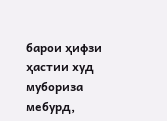барои ҳифзи ҳастии худ мубориза мебурд,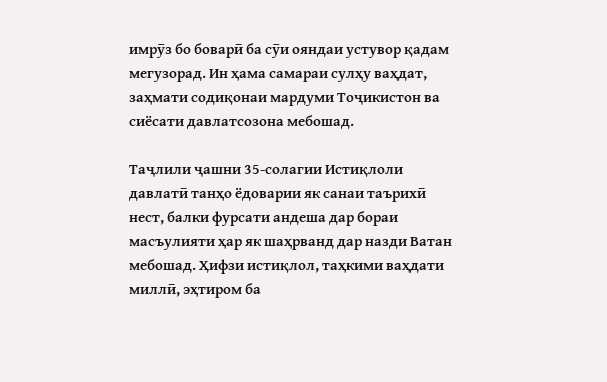имрӯз бо боварӣ ба сӯи ояндаи устувор қадам мегузорад. Ин ҳама самараи сулҳу ваҳдат, заҳмати содиқонаи мардуми Тоҷикистон ва сиёсати давлатсозона мебошад.

Таҷлили ҷашни 35-солагии Истиқлоли давлатӣ танҳо ёдоварии як санаи таърихӣ нест, балки фурсати андеша дар бораи масъулияти ҳар як шаҳрванд дар назди Ватан мебошад. Ҳифзи истиқлол, таҳкими ваҳдати миллӣ, эҳтиром ба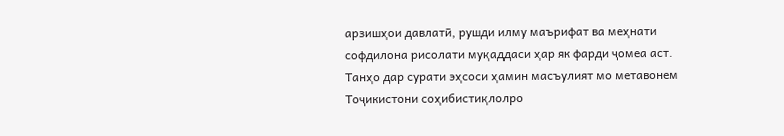арзишҳои давлатӣ, рушди илму маърифат ва меҳнати софдилона рисолати муқаддаси ҳар як фарди ҷомеа аст. Танҳо дар сурати эҳсоси ҳамин масъулият мо метавонем Тоҷикистони соҳибистиқлолро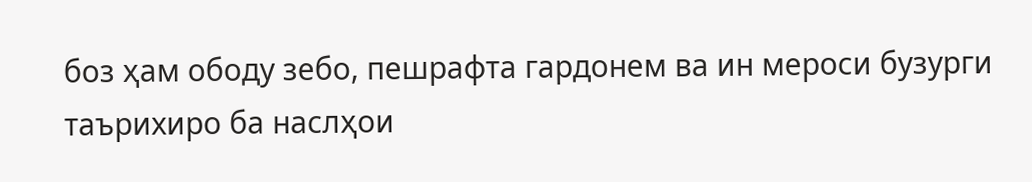боз ҳам ободу зебо, пешрафта гардонем ва ин мероси бузурги таърихиро ба наслҳои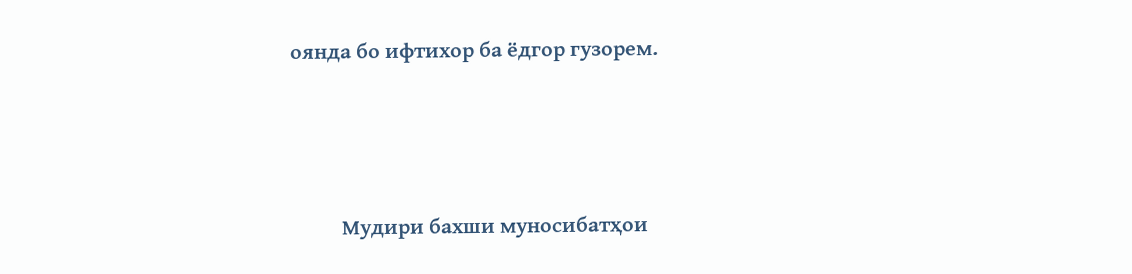оянда бо ифтихор ба ёдгор гузорем.



          Мудири бахши муносибатҳои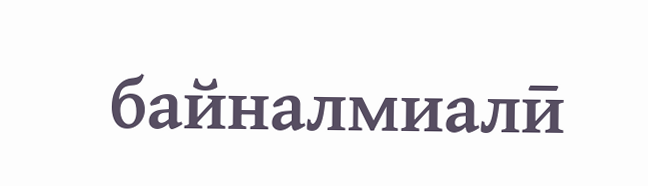байналмиалӣ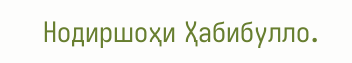Нодиршоҳи Ҳабибулло.